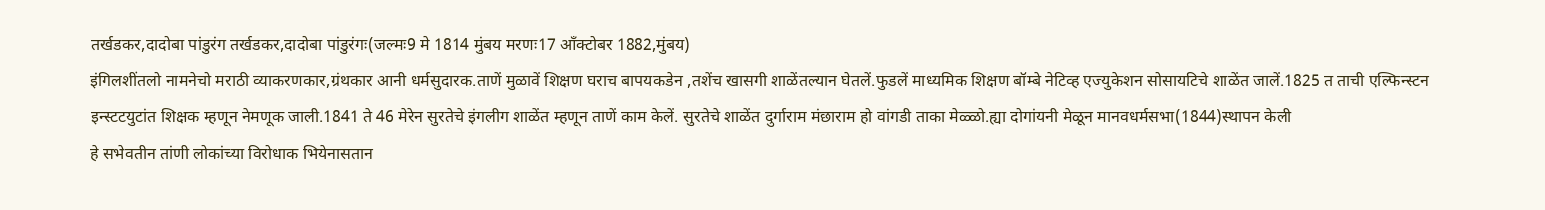तर्खडकर,दादोबा पांडुरंग तर्खडकर,दादोबा पांडुरंगः(जल्मः9 मे 1814 मुंबय मरणः17 आँक्टोबर 1882,मुंबय)
इंगिलशींतलो नामनेचो मराठी व्याकरणकार,ग्रंथकार आनी धर्मसुदारक.ताणें मुळावें शिक्षण घराच बापयकडेन ,तशेंच खासगी शाळेंतल्यान घेतलें.फुडलें माध्यमिक शिक्षण बॉम्बे नेटिव्ह एज्युकेशन सोसायटिचे शाळेंत जालें.1825 त ताची एल्फिन्स्टन इन्स्टटयुटांत शिक्षक म्हणून नेमणूक जाली.1841 ते 46 मेरेन सुरतेचे इंगलीग शाळेंत म्हणून ताणें काम केलें. सुरतेचे शाळेंत दुर्गाराम मंछाराम हो वांगडी ताका मेळ्ळो.ह्या दोगांयनी मेळून मानवधर्मसभा(1844)स्थापन केली
हे सभेवतीन तांणी लोकांच्या विरोधाक भियेनासतान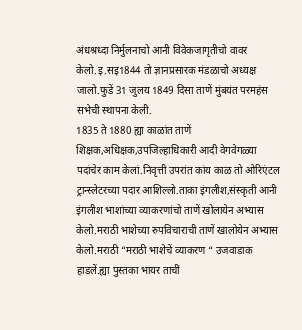अंधश्रध्दा निर्मुलनाचो आनी विवेकजागृतीचो वावर केलो.इ.सइ1844 तो ज्ञानप्रसारक मंडळाचो अध्यक्ष जालो.फुडें 31 जुलय 1849 दिसा ताणें मुंबयंत परमहंस सभेची स्थापना केली.
1835 ते 1880 ह्या काळांत ताणें शिक्षक,अधिक्षक,उपजिल्हाधिकारी आदी वेगवेगळ्या पदांचेर काम केलां.निवृत्ती उपरांत कांय काळ तो ओरिएंटल ट्रान्स्लेटरच्या पदार आशिल्लो.ताका इंगलीश,संस्कृती आनी इंगलीश भाशांच्या व्याकरणांचो ताणें खोलायेन अभ्यास केलो.मराठी भाशेच्या रुपविचाराची ताणें खालोयेन अभ्यास केलो.मराठी “मराठी भाशेचें व्याकरण “ उजवाडाक हाडलें.ह्या पुस्तका भायर ताचीं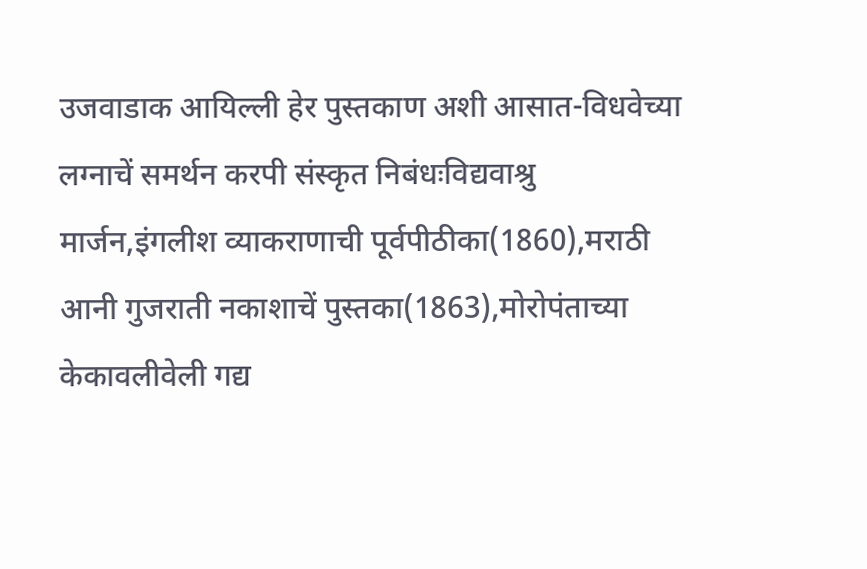उजवाडाक आयिल्ली हेर पुस्तकाण अशी आसात-विधवेच्या लग्नाचें समर्थन करपी संस्कृत निबंधःविद्यवाश्रु मार्जन,इंगलीश व्याकराणाची पूर्वपीठीका(1860),मराठी आनी गुजराती नकाशाचें पुस्तका(1863),मोरोपंताच्या केकावलीवेली गद्य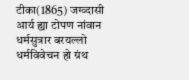टीका(1865) जग्व्दासी आर्य ह्या टोपण नांवान धर्मसुत्रार बरयल्लो धर्मविवेचन हो ग्रंथ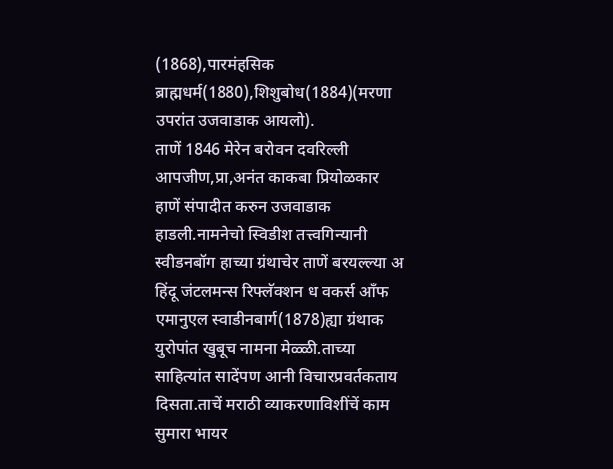(1868),पारमंहसिक ब्राह्मधर्म(1880),शिशुबोध(1884)(मरणा उपरांत उजवाडाक आयलो).
ताणें 1846 मेरेन बरोवन दवरिल्ली आपजीण,प्रा,अनंत काकबा प्रियोळकार हाणें संपादीत करुन उजवाडाक हाडली.नामनेचो स्विडीश तत्त्वगिन्यानी स्वीडनबॉग हाच्या ग्रंथाचेर ताणें बरयल्ल्या अ हिंदू जंटलमन्स रिफ्लॅक्शन ध वकर्स आँफ एमानुएल स्वाडीनबार्ग(1878)ह्या ग्रंथाक युरोपांत खुबूच नामना मेळ्ळी.ताच्या साहित्यांत सादेंपण आनी विचारप्रवर्तकताय दिसता.ताचें मराठी व्याकरणाविशींचें काम सुमारा भायर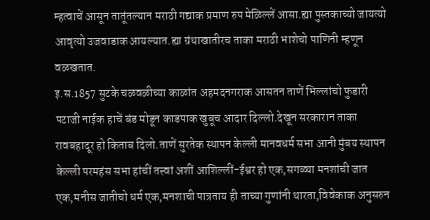म्हत्वाचें आसून तातूंतल्यान मराठी गद्याक प्रमाण रुप मेळिल्लें आसा.ह्या पुस्तकाच्यो जायत्यो आवृत्यो उजवाडाक आयल्यात.ह्या ग्रंथाखातीरच ताका मराठी भाशेचो पाणिनी म्हणून वळखतात.
इ.स.1857 सुटके चळवळीच्या काळांत अहमदनगराक आसतन ताणें भिल्लांचो फुडारी पटाजी नाईक हाचें बंड मोडून काडपाक खुबूच आदार दिल्लो.देखून सरकारान ताका रावबहादूर हो किताब दिलो.ताणें सुरतेक स्थापन केल्ली मानवधर्म सभा आनी मुंबय स्थापन केल्ली परमहंस सभा हांचीं तत्त्वां अशीं आशिल्लीं-ईश्वर हो एक,सगळ्या मनशांची जात एक,मनीस जातीचो धर्म एक,मनशाची पात्रताय ही ताच्या गुणांनी थारता,विवेकाक अनुसरुन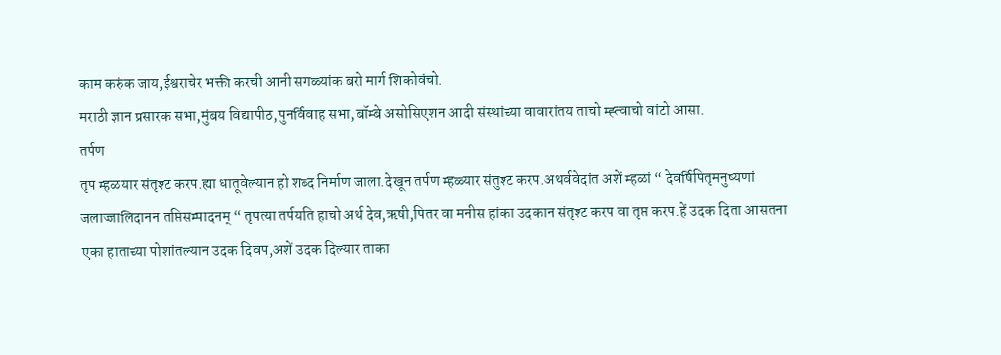काम करुंक जाय,ईश्वराचेर भक्ती करची आनी सगळ्यांक बरो मार्ग शिकोवंचो.
मराठी ज्ञान प्रसारक सभा,मुंबय विद्यापीठ,पुनर्विवाह सभा,बॉम्बे असोसिएशन आदी संस्थांच्या वावारांतय ताचो म्ह्त्वाचो वांटो आसा.
तर्पण
तृप म्हळयार संतृश्ट करप.ह्या धातूवेल्यान हो शब्द निर्माण जाला.देखून तर्पण म्हळ्यार संतुश्ट करप.अथर्ववेदांत अशें म्हळां “ देवर्षिपितृमनुष्यणां जलाज्जालिदानन तप्तिसम्पादनम् “ तृपत्या तर्पयति हाचो अर्थ देव,ऋषी,पितर वा मनीस हांका उदकान संतृश्ट करप वा तृप्त करप.हें उदक दिता आसतना एका हाताच्या पोशांतल्यान उदक दिवप,अशें उदक दिल्यार ताका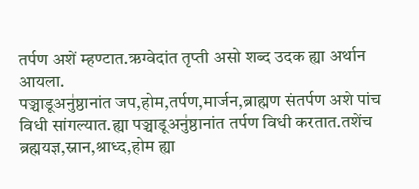तर्पण अशें म्हण्टात.ऋग्वेदांत तृप्ती असो शब्द उदक ह्या अर्थान आयला.
पञ्चाडूअनु॑ष्ठानांत जप,होम,तर्पण,मार्जन,ब्राह्मण संतर्पण अशे पांच विधी सांगल्यात.ह्या पञ्चाडूअनु॑ष्ठानांत तर्पण विधी करतात.तशेंच ब्रह्मयज्ञ,स्नान,श्राध्द,होम ह्या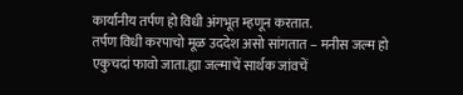कार्यानीय तर्पण हो विधी अंगभूत म्हणून करतात.
तर्पण विधी करपाचो मूळ उददेश असो सांगतात – मनीस जल्म हो एकुचदां फावो जाता.ह्या जल्माचें सार्थक जांवचें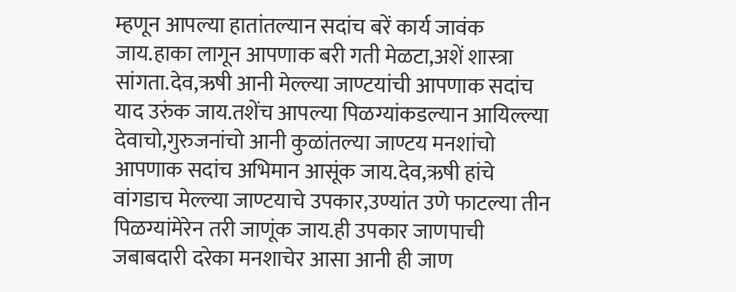म्हणून आपल्या हातांतल्यान सदांच बरें कार्य जावंक जाय.हाका लागून आपणाक बरी गती मेळटा,अशें शास्त्रा सांगता.देव,ऋषी आनी मेल्ल्या जाण्टयांची आपणाक सदांच याद उरुंक जाय.तशेंच आपल्या पिळग्यांकडल्यान आयिल्ल्या देवाचो,गुरुजनांचो आनी कुळांतल्या जाण्टय मनशांचो आपणाक सदांच अभिमान आसूंक जाय.देव,ऋषी हांचे वांगडाच मेल्ल्या जाण्टयाचे उपकार,उण्यांत उणे फाटल्या तीन पिळग्यांमेरेन तरी जाणूंक जाय.ही उपकार जाणपाची जबाबदारी दरेका मनशाचेर आसा आनी ही जाण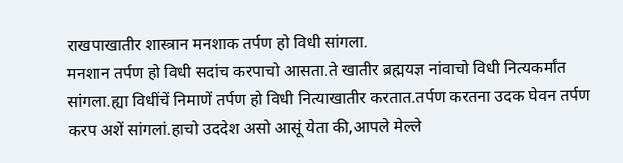राखपाखातीर शास्त्रान मनशाक तर्पण हो विधी सांगला.
मनशान तर्पण हो विधी सदांच करपाचो आसता.ते खातीर ब्रह्मयज्ञ नांवाचो विधी नित्यकर्मांत सांगला.ह्या विधींचें निमाणें तर्पण हो विधी नित्याखातीर करतात.तर्पण करतना उदक घेवन तर्पण करप अशें सांगलां.हाचो उददेश असो आसूं येता की,आपले मेल्ले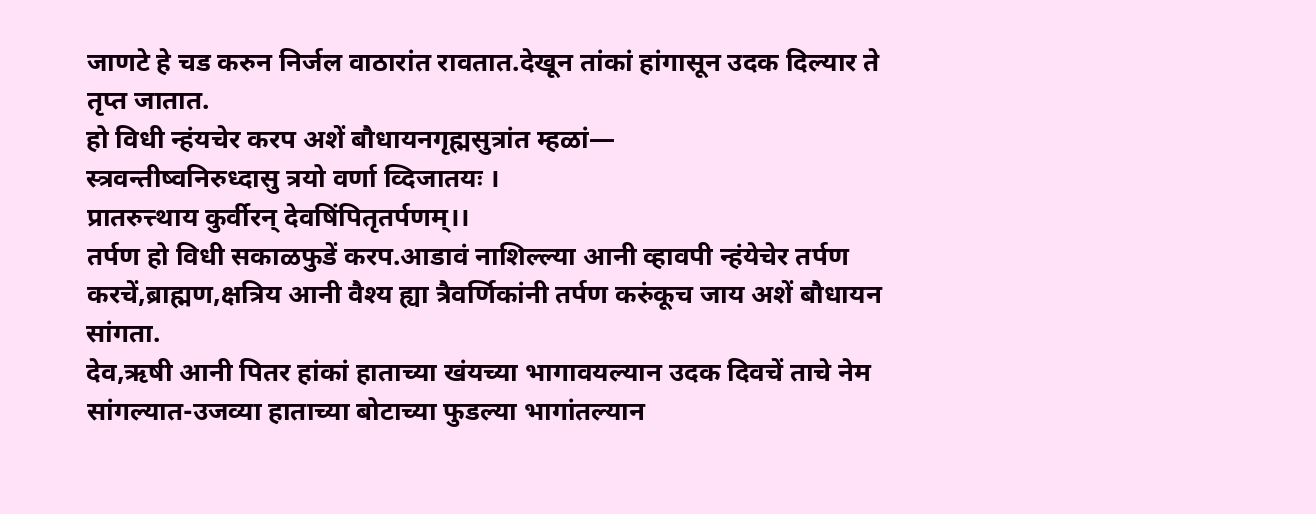जाणटे हे चड करुन निर्जल वाठारांत रावतात.देखून तांकां हांगासून उदक दिल्यार ते तृप्त जातात.
हो विधी न्हंयचेर करप अशें बौधायनगृह्मसुत्रांत म्हळां—
स्त्रवन्तीष्वनिरुध्दासु त्रयो वर्णा व्दिजातयः ।
प्रातरुत्त्थाय कुर्वीरन् देवषिंपितृतर्पणम्।।
तर्पण हो विधी सकाळफुडें करप.आडावं नाशिल्ल्या आनी व्हावपी न्हंयेचेर तर्पण करचें,ब्राह्मण,क्षत्रिय आनी वैश्य ह्या त्रैवर्णिकांनी तर्पण करुंकूच जाय अशें बौधायन सांगता.
देव,ऋषी आनी पितर हांकां हाताच्या खंयच्या भागावयल्यान उदक दिवचें ताचे नेम सांगल्यात-उजव्या हाताच्या बोटाच्या फुडल्या भागांतल्यान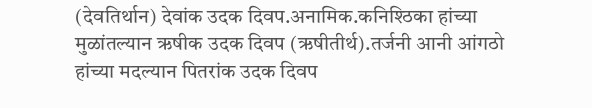(देवतिर्थान) देवांक उदक दिवप.अनामिक.कनिश्ठिका हांच्या मुळांतल्यान ऋषीक उदक दिवप (ऋषीतीर्थ).तर्जनी आनी आंगठो हांच्या मदल्यान पितरांक उदक दिवप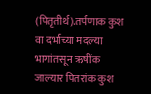(पितृतीर्थ).तर्पणाक कुश वा दर्भाच्या मदल्या भागांतसून ऋषींक जाल्यार पितरांक कुश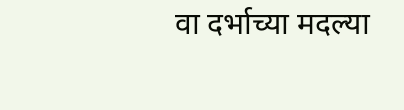वा दर्भाच्या मदल्या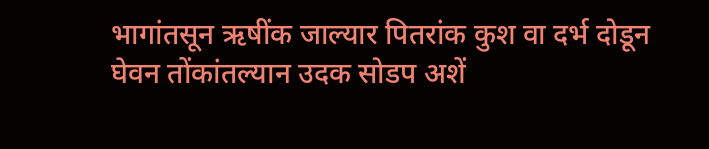भागांतसून ऋषींक जाल्यार पितरांक कुश वा दर्भ दोडून घेवन तोंकांतल्यान उदक सोडप अशें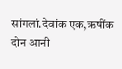सांगलां.देवांक एक,ऋषींक दोन आनी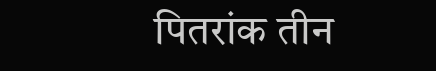पितरांक तीन